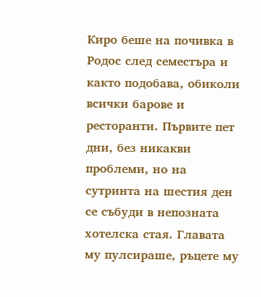Киро беше на почивка в Родос след семестъра и както подобава, обиколи всички барове и ресторанти. Първите пет дни, без никакви проблеми, но на сутринта на шестия ден се събуди в непозната хотелска стая. Главата му пулсираше, ръцете му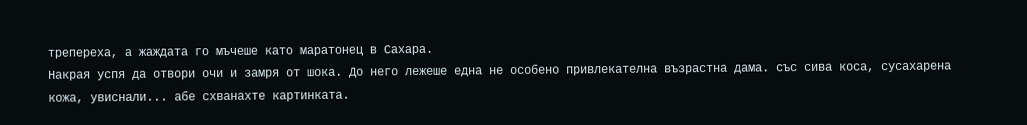трепереха, а жаждата го мъчеше като маратонец в Сахара.
Накрая успя да отвори очи и замря от шока. До него лежеше една не особено привлекателна възрастна дама. със сива коса, сусахарена кожа, увиснали... абе схванахте картинката.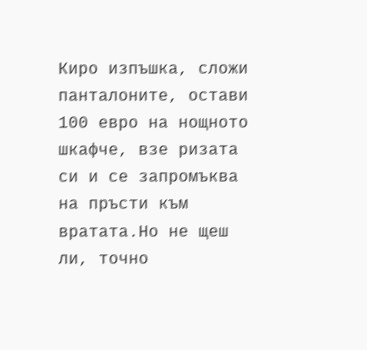Киро изпъшка, сложи панталоните, остави 100 евро на нощното шкафче, взе ризата си и се запромъква на пръсти към вратата.Но не щеш ли, точно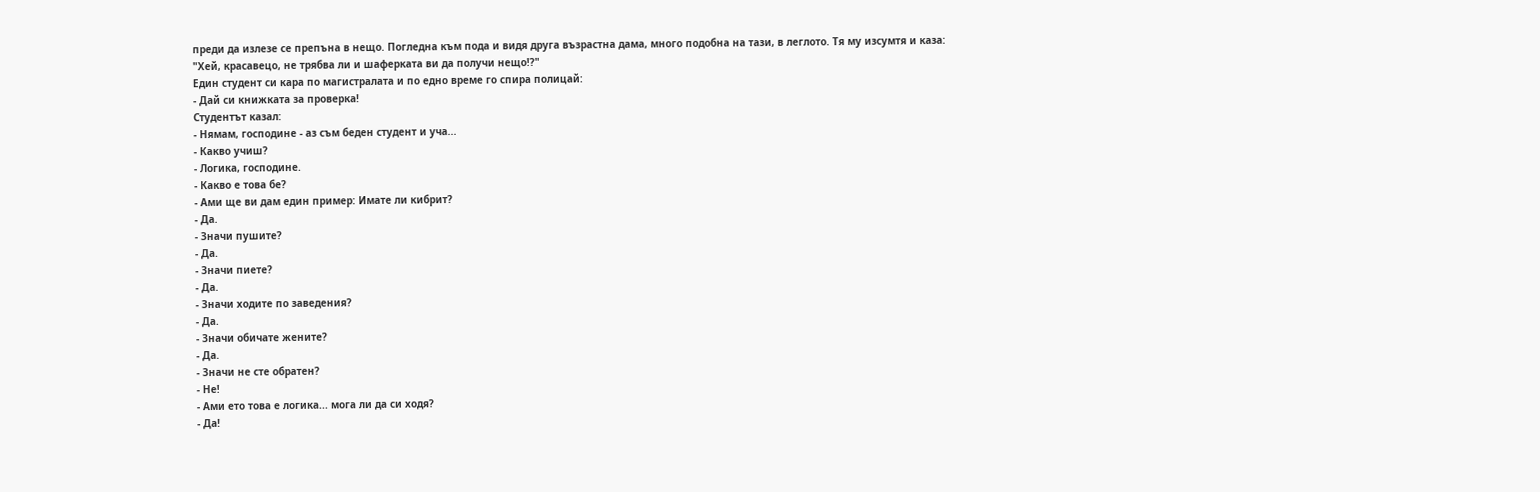преди да излезе се препъна в нещо. Погледна към пода и видя друга възрастна дама, много подобна на тази, в леглото. Тя му изсумтя и каза:
"Хей, красавецо, не трябва ли и шаферката ви да получи нещо!?"
Един студент си кара по магистралата и по едно време го спира полицай:
- Дай си книжката за проверка!
Студентът казал:
- Нямам, господине - аз съм беден студент и уча...
- Какво учиш?
- Логика, господине.
- Какво е това бе?
- Ами ще ви дам един пример: Имате ли кибрит?
- Да.
- Значи пушите?
- Да.
- Значи пиете?
- Да.
- Значи ходите по заведения?
- Да.
- Значи обичате жените?
- Да.
- Значи не сте обратен?
- Не!
- Ами ето това е логика... мога ли да си ходя?
- Да!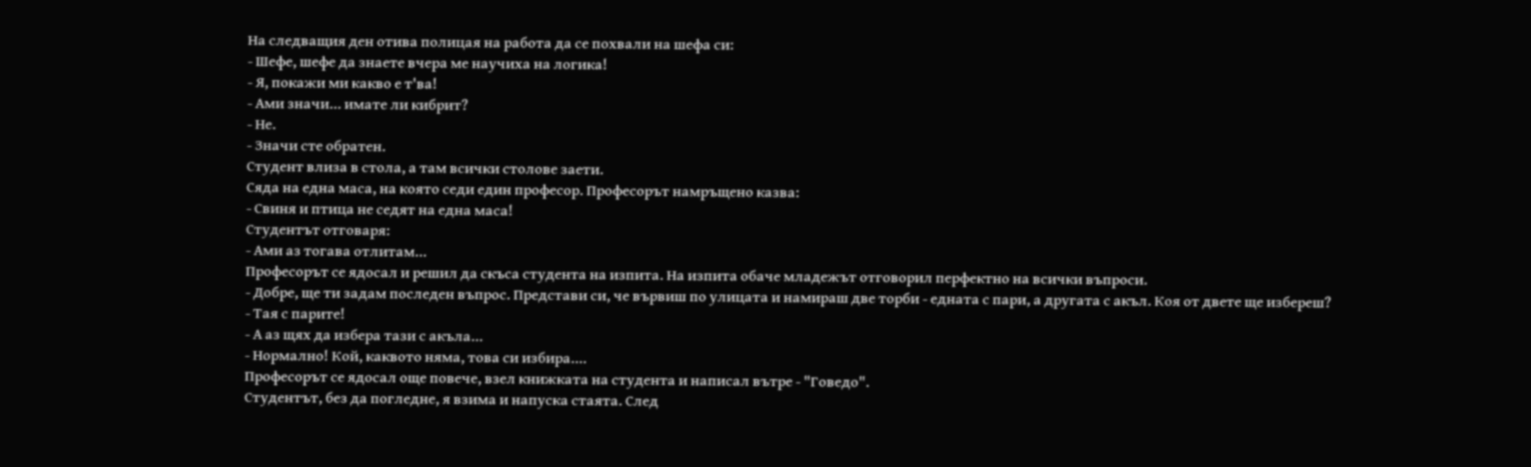На следващия ден отива полицая на работа да се похвали на шефа си:
- Шефе, шефе да знаете вчера ме научиха на логика!
- Я, покажи ми какво е т'ва!
- Ами значи... имате ли кибрит?
- Не.
- Значи сте обратен.
Студент влиза в стола, а там всички столове заети.
Сяда на една маса, на която седи един професор. Професорът намръщено казва:
- Свиня и птица не седят на една маса!
Студентът отговаря:
- Ами аз тогава отлитам...
Професорът се ядосал и решил да скъса студента на изпита. На изпита обаче младежът отговорил перфектно на всички въпроси.
- Добре, ще ти задам последен въпрос. Представи си, че вървиш по улицата и намираш две торби - едната с пари, а другата с акъл. Коя от двете ще избереш?
- Тая с парите!
- А аз щях да избера тази с акъла...
- Нормално! Кой, каквото няма, това си избира....
Професорът се ядосал още повече, взел книжката на студента и написал вътре - "Говедо".
Студентът, без да погледне, я взима и напуска стаята. След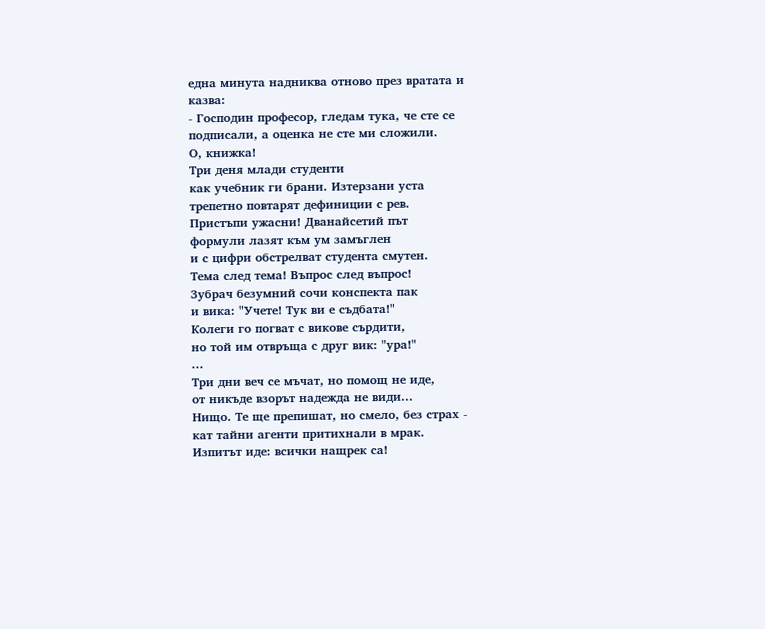една минута надниква отново през вратата и казва:
- Господин професор, гледам тука, че сте се подписали, а оценка не сте ми сложили.
О, книжка!
Три деня млади студенти
как учебник ги брани. Изтерзани уста
трепетно повтарят дефиниции с рев.
Пристъпи ужасни! Дванайсетий път
формули лазят към ум замъглен
и с цифри обстрелват студента смутен.
Тема след тема! Въпрос след въпрос!
Зубрач безумний сочи конспекта пак
и вика: "Учете! Тук ви е съдбата!"
Колеги го погват с викове сърдити,
но той им отвръща с друг вик: "ура!"
...
Три дни веч се мъчат, но помощ не иде,
от никъде взорът надежда не види...
Нищо. Те ще препишат, но смело, без страх -
кат тайни агенти притихнали в мрак.
Изпитът иде: всички нащрек са!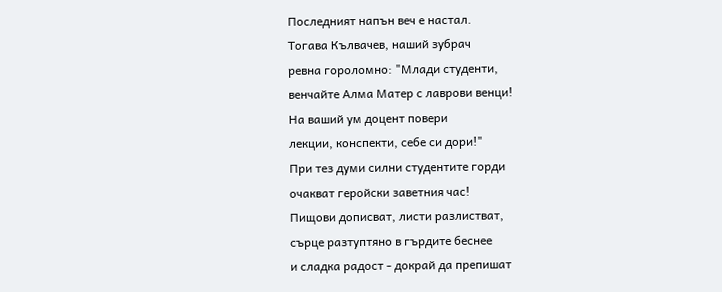Последният напън веч е настал.
Тогава Кълвачев, наший зубрач
ревна гороломно: "Млади студенти,
венчайте Алма Матер с лаврови венци!
На ваший ум доцент повери
лекции, конспекти, себе си дори!"
При тез думи силни студентите горди
очакват геройски заветния час!
Пищови дописват, листи разлистват,
сърце разтуптяно в гърдите беснее
и сладка радост - докрай да препишат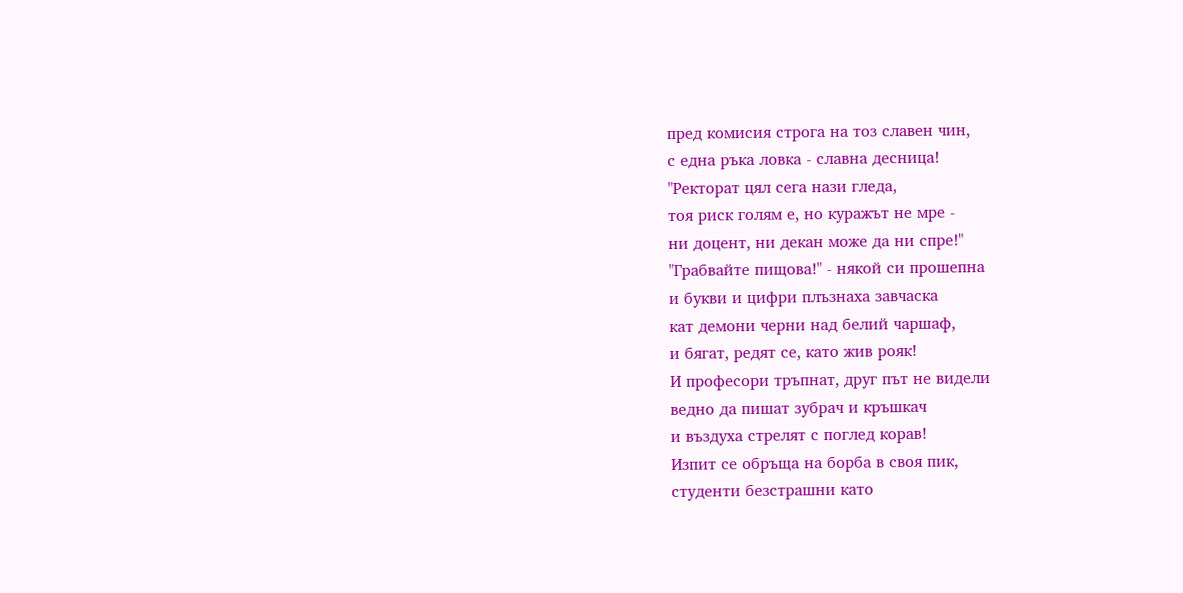пред комисия строга на тоз славен чин,
с една ръка ловка - славна десница!
"Ректорат цял сега нази гледа,
тоя риск голям е, но куражът не мре -
ни доцент, ни декан може да ни спре!"
"Грабвайте пищова!" - някой си прошепна
и букви и цифри плъзнаха завчаска
кат демони черни над белий чаршаф,
и бягат, редят се, като жив рояк!
И професори тръпнат, друг път не видели
ведно да пишат зубрач и кръшкач
и въздуха стрелят с поглед корав!
Изпит се обръща на борба в своя пик,
студенти безстрашни като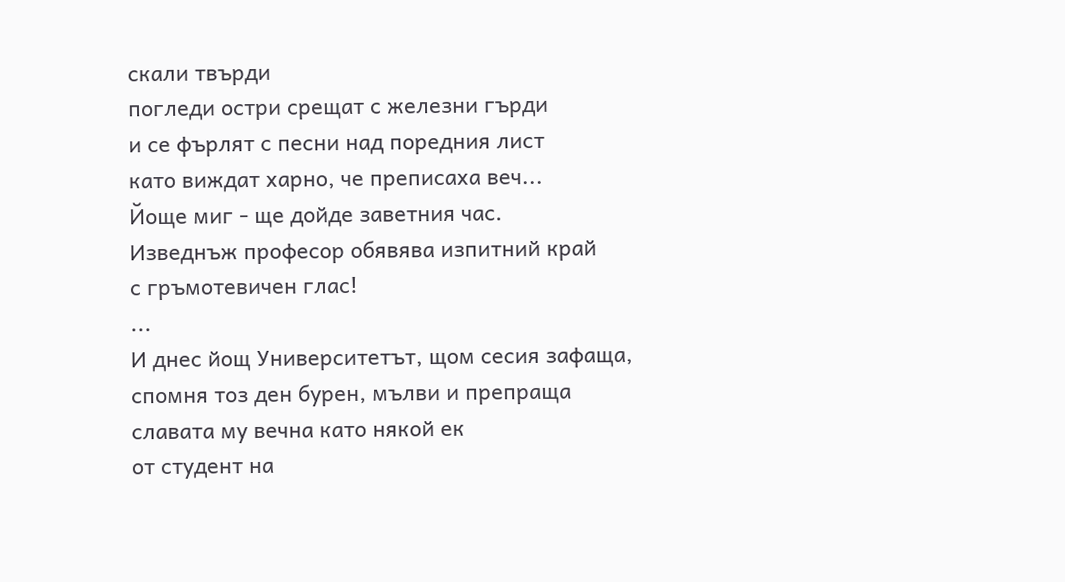скали твърди
погледи остри срещат с железни гърди
и се фърлят с песни над поредния лист
като виждат харно, че преписаха веч...
Йоще миг - ще дойде заветния час.
Изведнъж професор обявява изпитний край
с гръмотевичен глас!
...
И днес йощ Университетът, щом сесия зафаща,
спомня тоз ден бурен, мълви и препраща
славата му вечна като някой ек
от студент на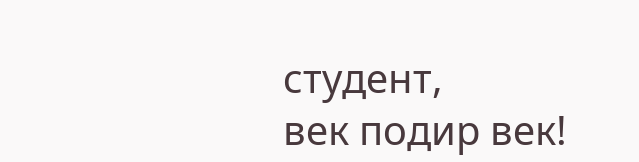студент,
век подир век!